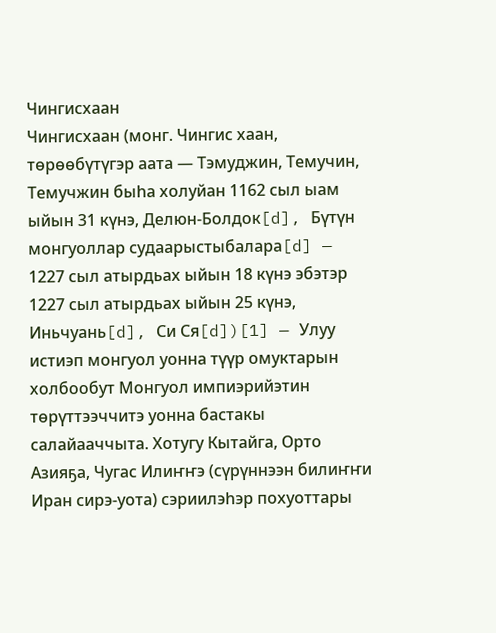Чингисхаан
Чингисхаан (монг. Чингис хаан, төрөөбүтүгэр аата — Тэмуджин, Темучин, Темучжин быһа холуйан 1162 сыл ыам ыйын 31 күнэ, Делюн-Болдок[d], Бүтүн монгуоллар судаарыстыбалара[d] — 1227 сыл атырдьах ыйын 18 күнэ эбэтэр 1227 сыл атырдьах ыйын 25 күнэ, Иньчуань[d], Си Ся[d])[1] — Улуу истиэп монгуол уонна түүр омуктарын холбообут Монгуол импиэрийэтин төрүттээччитэ уонна бастакы салайааччыта. Хотугу Кытайга, Орто Азияҕа, Чугас Илиҥҥэ (сүрүннээн билиҥҥи Иран сирэ-уота) сэриилэһэр похуоттары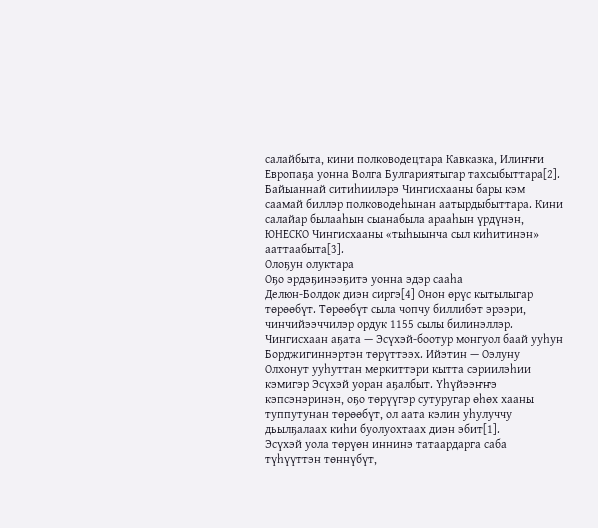салайбыта, кини полководецтара Кавказка, Илиҥҥи Европаҕа уонна Волга Булгариятыгар тахсыбыттара[2].
Байыаннай ситиһиилэрэ Чингисхааны бары кэм саамай биллэр полководеһынан аатырдыбыттара. Кини салайар былааһын сыанабыла арааһын үрдүнэн, ЮНЕСКО Чингисхааны «тыһыынча сыл киһитинэн» ааттаабыта[3].
Олоҕун олуктара
Оҕо эрдэҕинээҕитэ уонна эдэр сааһа
Делюн-Болдок диэн сиргэ[4] Онон өрүс кытылыгар төрөөбүт. Төрөөбүт сыла чопчу биллибэт эрээри, чинчийээччилэр ордук 1155 сылы билинэллэр. Чингисхаан аҕата — Эсүхэй-боотур монгуол баай ууһун Борджигиннэртэн төрүттээх. Ийэтин — Оэлуну Олхонут ууһуттан меркиттэри кытта сэриилэһии кэмигэр Эсүхэй уоран аҕалбыт. Үһүйээҥҥэ кэпсэнэринэн, оҕо төрүүгэр сутуругар өһөх хааны туппутунан төрөөбүт, ол аата кэлин уһулуччу дьылҕалаах киһи буолуохтаах диэн эбит[1].
Эсүхэй уола төрүөн иннинэ татаардарга саба түһүүттэн төннүбүт,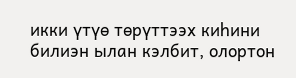икки үтүө төрүттээх киһини билиэн ылан кэлбит, олортон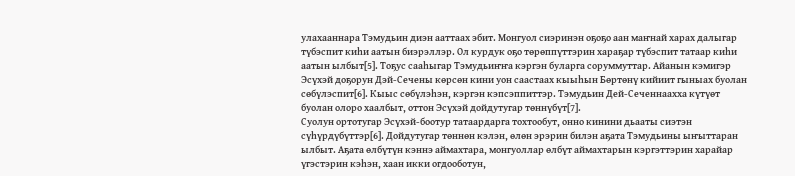улахааннара Тэмудьин диэн ааттаах эбит. Монгуол сиэринэн оҕоҕо аан маҥнай харах далыгар түбэспит киһи аатын биэрэллэр. Ол курдук оҕо төрөппүттэрин хараҕар түбэспит татаар киһи аатын ылбыт[5]. Тоҕус сааһыгар Тэмудьиҥҥа кэргэн буларга соруммуттар. Айанын кэмигэр Эсүхэй доҕорун Дэй-Сечены көрсөн кини уон саастаах кыыһын Бөртөнү кийиит гыныах буолан сөбүлэспит[6]. Кыыс сөбүлэһэн, кэргэн кэпсэппиттэр. Тэмудьин Дей-Сеченнаахха күтүөт буолан олоро хаалбыт, оттон Эсүхэй дойдутугар төннүбүт[7].
Суолун ортотугар Эсүхэй-боотур татаардарга тохтообут, онно кинини дьааты сиэтэн сүһүрдүбүттэр[6]. Дойдутугар төннөн кэлэн, өлөн эрэрин билэн аҕата Тэмудьины ыҥыттаран ылбыт. Аҕата өлбүтүн кэннэ аймахтара, монгуоллар өлбүт аймахтарын кэргэттэрин харайар үгэстэрин кэһэн, хаан икки огдооботун,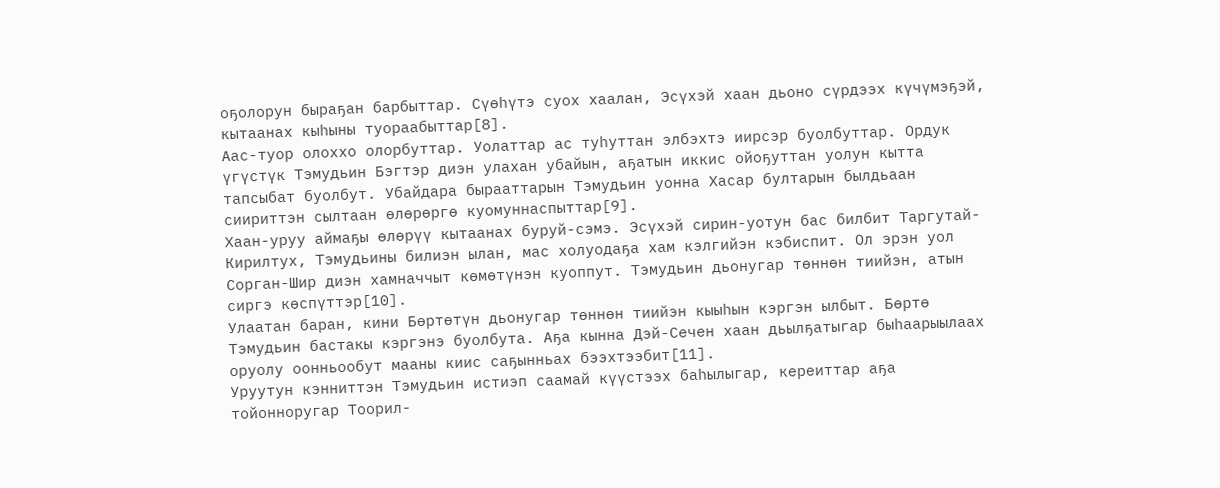оҕолорун быраҕан барбыттар. Сүөһүтэ суох хаалан, Эсүхэй хаан дьоно сүрдээх күчүмэҕэй, кытаанах кыһыны туораабыттар[8].
Аас-туор олоххо олорбуттар. Уолаттар ас туһуттан элбэхтэ иирсэр буолбуттар. Ордук үгүстүк Тэмудьин Бэгтэр диэн улахан убайын, аҕатын иккис ойоҕуттан уолун кытта тапсыбат буолбут. Убайдара бырааттарын Тэмудьин уонна Хасар бултарын былдьаан сиириттэн сылтаан өлөрөргө куомуннаспыттар[9].
Хаан-уруу аймаҕы өлөрүү кытаанах буруй-сэмэ. Эсүхэй сирин-уотун бас билбит Таргутай-Кирилтух, Тэмудьины билиэн ылан, мас холуодаҕа хам кэлгийэн кэбиспит. Ол эрэн уол Сорган-Шир диэн хамначчыт көмөтүнэн куоппут. Тэмудьин дьонугар төннөн тиийэн, атын сиргэ көспүттэр[10].
Улаатан баран, кини Бөртөтүн дьонугар төннөн тиийэн кыыһын кэргэн ылбыт. Бөртө Тэмудьин бастакы кэргэнэ буолбута. Аҕа кынна Дэй-Сечен хаан дьылҕатыгар быһаарыылаах оруолу оонньообут мааны киис саҕынньах бээхтээбит[11].
Уруутун кэнниттэн Тэмудьин истиэп саамай күүстээх баһылыгар, кереиттар аҕа тойонноругар Тоорил-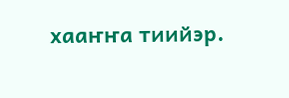хааҥҥа тиийэр.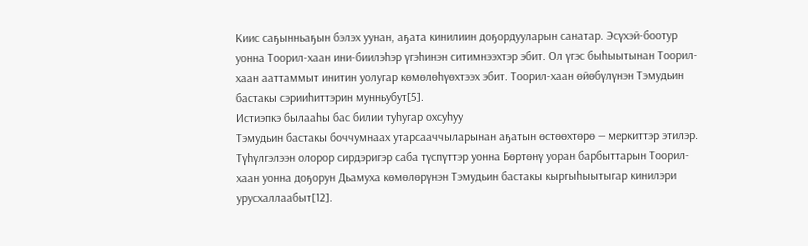Киис саҕынньаҕын бэлэх уунан, аҕата кинилиин доҕордууларын санатар. Эсүхэй-боотур уонна Тоорил-хаан ини-биилэһэр үгэһинэн ситимнээхтэр эбит. Ол үгэс быһыытынан Тоорил-хаан ааттаммыт инитин уолугар көмөлөһүөхтээх эбит. Тоорил-хаан өйөбүлүнэн Тэмудьин бастакы сэрииһиттэрин мунньубут[5].
Истиэпкэ былааһы бас билии туһугар охсуһуу
Тэмудьин бастакы боччумнаах утарсааччыларынан аҕатын өстөөхтөрө — меркиттэр этилэр. Түһүлгэлээн олорор сирдэригэр саба түспүттэр уонна Бөртөнү уоран барбыттарын Тоорил-хаан уонна доҕорун Дьамуха көмөлөрүнэн Тэмудьин бастакы кыргыһыытыгар кинилэри урусхаллаабыт[12].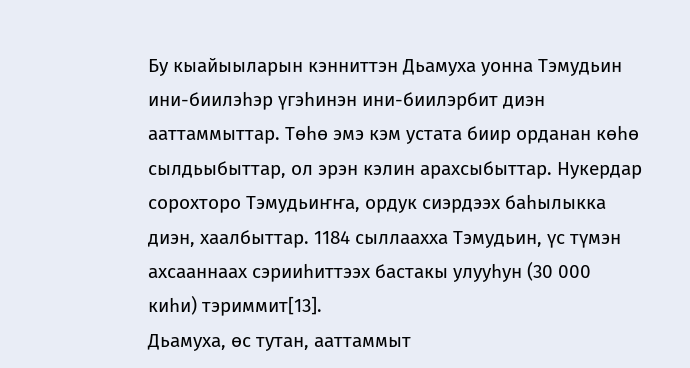Бу кыайыыларын кэнниттэн Дьамуха уонна Тэмудьин ини-биилэһэр үгэһинэн ини-биилэрбит диэн ааттаммыттар. Төһө эмэ кэм устата биир орданан көһө сылдьыбыттар, ол эрэн кэлин арахсыбыттар. Нукердар сорохторо Тэмудьиҥҥа, ордук сиэрдээх баһылыкка диэн, хаалбыттар. 1184 сыллаахха Тэмудьин, үс түмэн ахсааннаах сэрииһиттээх бастакы улууһун (30 000 киһи) тэриммит[13].
Дьамуха, өс тутан, ааттаммыт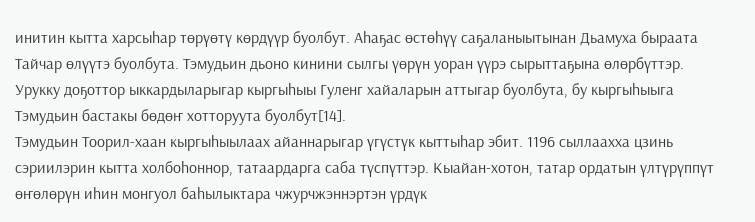инитин кытта харсыһар төрүөтү көрдүүр буолбут. Аһаҕас өстөһүү саҕаланыытынан Дьамуха быраата Тайчар өлүүтэ буолбута. Тэмудьин дьоно кинини сылгы үөрүн уоран үүрэ сырыттаҕына өлөрбүттэр. Урукку доҕоттор ыккардыларыгар кыргыһыы Гуленг хайаларын аттыгар буолбута, бу кыргыһыыга Тэмудьин бастакы бөдөҥ хотторуута буолбут[14].
Тэмудьин Тоорил-хаан кыргыһыылаах айаннарыгар үгүстүк кыттыһар эбит. 1196 сыллаахха цзинь сэриилэрин кытта холбоһоннор, татаардарга саба түспүттэр. Кыайан-хотон, татар ордатын үлтүрүппүт өҥөлөрүн иһин монгуол баһылыктара чжурчжэннэртэн үрдүк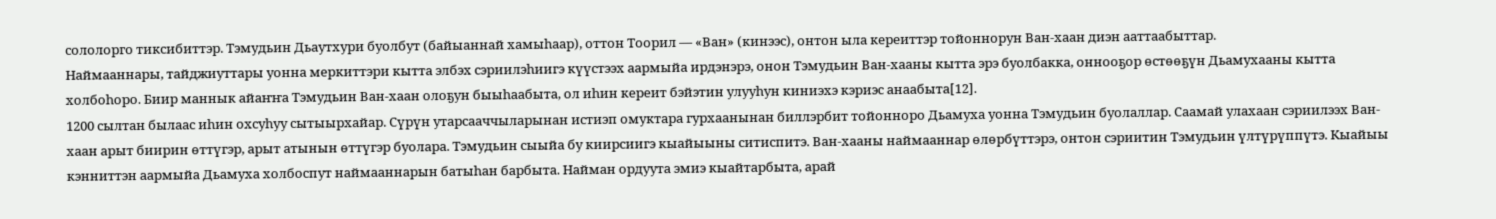сололорго тиксибиттэр. Тэмудьин Дьаутхури буолбут (байыаннай хамыһаар), оттон Тоорил — «Ван» (кинээс), онтон ыла кереиттэр тойоннорун Ван-хаан диэн ааттаабыттар.
Наймааннары, тайджиуттары уонна меркиттэри кытта элбэх сэриилэһиигэ күүстээх аармыйа ирдэнэрэ, онон Тэмудьин Ван-хааны кытта эрэ буолбакка, оннооҕор өстөөҕүн Дьамухааны кытта холбоһоро. Биир маннык айаҥҥа Тэмудьин Ван-хаан олоҕун быыһаабыта, ол иһин кереит бэйэтин улууһун киниэхэ кэриэс анаабыта[12].
1200 сылтан былаас иһин охсуһуу сытыырхайар. Сүрүн утарсааччыларынан истиэп омуктара гурхаанынан биллэрбит тойонноро Дьамуха уонна Тэмудьин буолаллар. Саамай улахаан сэриилээх Ван-хаан арыт биирин өттүгэр, арыт атынын өттүгэр буолара. Тэмудьин сыыйа бу киирсиигэ кыайыыны ситиспитэ. Ван-хааны наймааннар өлөрбүттэрэ, онтон сэриитин Тэмудьин үлтүрүппүтэ. Кыайыы кэнниттэн аармыйа Дьамуха холбоспут наймааннарын батыһан барбыта. Найман ордуута эмиэ кыайтарбыта, арай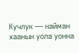Кучлук — найман хаанын уола уонна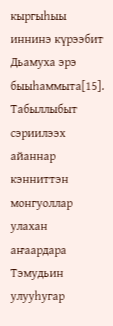кыргыһыы иннинэ күрээбит Дьамуха эрэ быыһаммыта[15].
Табыллыбыт сэриилээх айаннар кэнниттэн монгуоллар улахан аҥаардара Тэмудьин улууһугар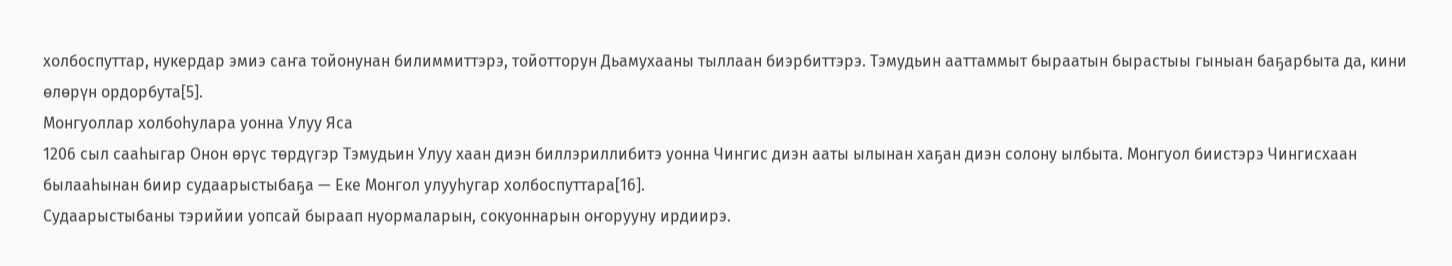холбоспуттар, нукердар эмиэ саҥа тойонунан билиммиттэрэ, тойотторун Дьамухааны тыллаан биэрбиттэрэ. Тэмудьин ааттаммыт быраатын бырастыы гыныан баҕарбыта да, кини өлөрүн ордорбута[5].
Монгуоллар холбоһулара уонна Улуу Яса
1206 сыл сааһыгар Онон өрүс төрдүгэр Тэмудьин Улуу хаан диэн биллэриллибитэ уонна Чингис диэн ааты ылынан хаҕан диэн солону ылбыта. Монгуол биистэрэ Чингисхаан былааһынан биир судаарыстыбаҕа — Еке Монгол улууһугар холбоспуттара[16].
Судаарыстыбаны тэрийии уопсай быраап нуормаларын, сокуоннарын оҥорууну ирдиирэ.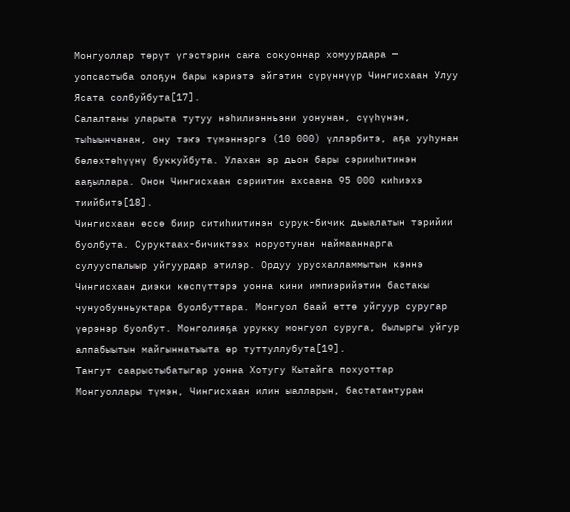Монгуоллар төрүт үгэстэрин саҥа сокуоннар хомуурдара — уопсастыба олоҕун бары кэриэтэ эйгэтин сүрүннүүр Чингисхаан Улуу Ясата солбуйбута[17].
Салалтаны уларыта тутуу нэһилиэнньэни уонунан, сүүһүнэн, тыһыынчанан, ону тэҥэ түмэннэргэ (10 000) үллэрбитэ, аҕа ууһунан бөлөхтөһүүнү буккуйбута. Улахан эр дьон бары сэрииһитинэн ааҕыллара. Онон Чингисхаан сэриитин ахсаана 95 000 киһиэхэ тиийбитэ[18].
Чингисхаан өссө биир ситиһиитинэн сурук-бичик дьыалатын тэрийии буолбута. Суруктаах-бичиктээх норуотунан наймааннарга сулууспалыыр уйгуурдар этилэр. Ордуу урусхалламмытын кэннэ Чингисхаан диэки көспүттэрэ уонна кини импиэрийэтин бастакы чунуобунньуктара буолбуттара. Монгуол баай өттө уйгуур суругар үөрэнэр буолбут. Монголияҕа урукку монгуол суруга, былыргы уйгур алпабыытын майгыннатыыта өр туттуллубута[19].
Тангут саарыстыбатыгар уонна Хотугу Кытайга похуоттар
Монгуоллары түмэн, Чингисхаан илин ыалларын, бастатантуран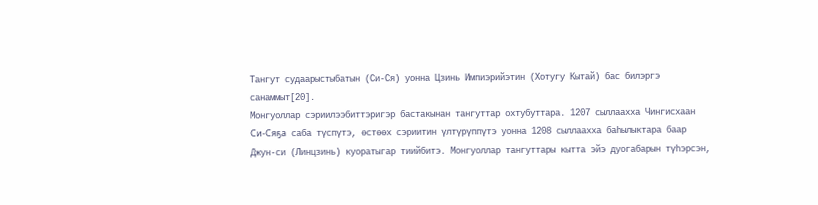Тангут судаарыстыбатын (Си-Ся) уонна Цзинь Импиэрийэтин (Хотугу Кытай) бас билэргэ санаммыт[20].
Монгуоллар сэриилээбиттэригэр бастакынан тангуттар охтубуттара. 1207 сыллаахха Чингисхаан Си-Сяҕа саба түспүтэ, өстөөх сэриитин үлтүрүппүтэ уонна 1208 сыллаахха баһылыктара баар Джун-си (Линцзинь) куоратыгар тиийбитэ. Монгуоллар тангуттары кытта эйэ дуогабарын түһэрсэн,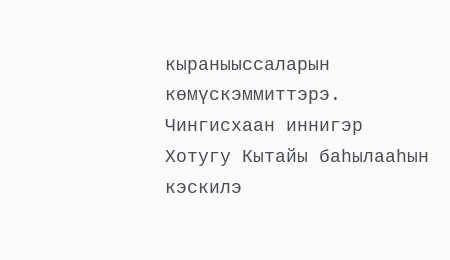кыраныыссаларын көмүскэммиттэрэ. Чингисхаан иннигэр Хотугу Кытайы баһылааһын кэскилэ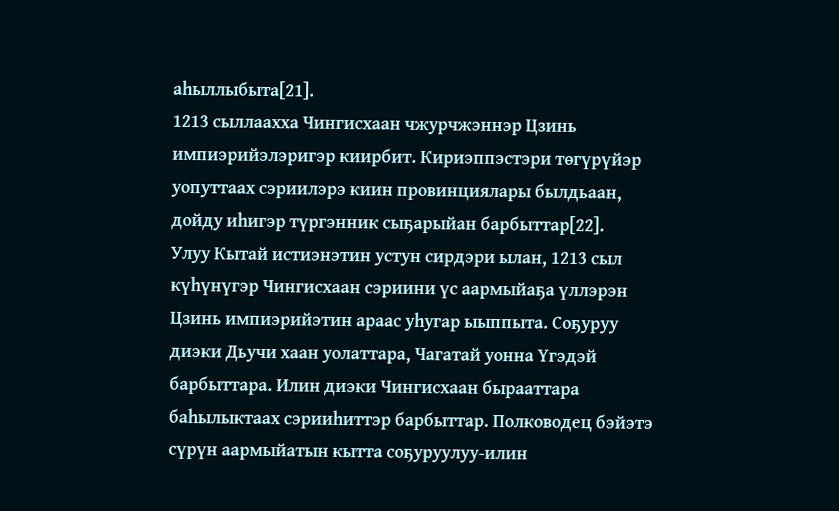аһыллыбыта[21].
1213 сыллаахха Чингисхаан чжурчжэннэр Цзинь импиэрийэлэригэр киирбит. Кириэппэстэри төгүрүйэр уопуттаах сэриилэрэ киин провинциялары былдьаан, дойду иһигэр түргэнник сыҕарыйан барбыттар[22].
Улуу Кытай истиэнэтин устун сирдэри ылан, 1213 сыл күһүнүгэр Чингисхаан сэриини үс аармыйаҕа үллэрэн Цзинь импиэрийэтин араас уһугар ыыппыта. Соҕуруу диэки Дьучи хаан уолаттара, Чагатай уонна Үгэдэй барбыттара. Илин диэки Чингисхаан бырааттара баһылыктаах сэрииһиттэр барбыттар. Полководец бэйэтэ сүрүн аармыйатын кытта соҕуруулуу-илин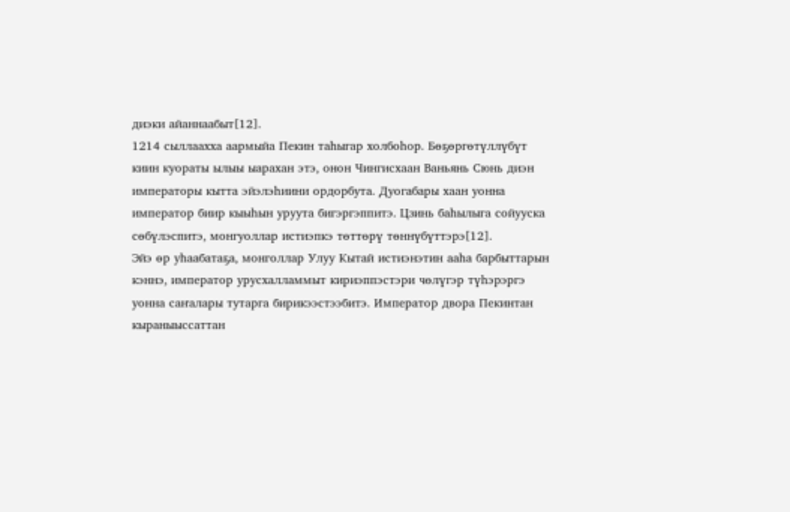диэки айаннаабыт[12].
1214 сыллаахха аармыйа Пекин таһыгар холбоһор. Бөҕөргөтүллүбүт киин куораты ылыы ыарахан этэ, онон Чингисхаан Ваньянь Сюнь диэн императоры кытта эйэлэһиини ордорбута. Дуогабары хаан уонна император биир кыыһын уруута бигэргэппитэ. Цзинь баһылыга сойууска сөбүлэспитэ, монгуоллар истиэпкэ төттөрү төннүбүттэрэ[12].
Эйэ өр уһаабатаҕа, монголлар Улуу Кытай истиэнэтин ааһа барбыттарын кэннэ, император урусхалламмыт кириэппэстэри чөлүгэр түһэрэргэ уонна саҥалары тутарга бирикээстээбитэ. Император двора Пекинтан кыраныыссаттан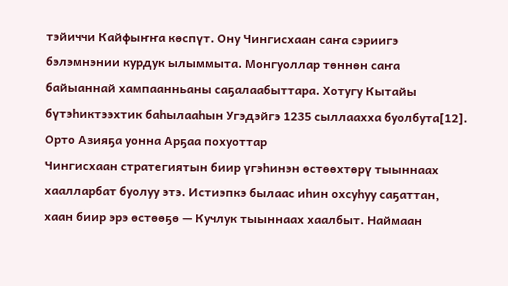тэйиччи Кайфыҥҥа көспүт. Ону Чингисхаан саҥа сэриигэ бэлэмнэнии курдук ылыммыта. Монгуоллар төннөн саҥа байыаннай хампаанньаны саҕалаабыттара. Хотугу Кытайы бүтэһиктээхтик баһылааһын Угэдэйгэ 1235 сыллаахха буолбута[12].
Орто Азияҕа уонна Арҕаа похуоттар
Чингисхаан стратегиятын биир үгэһинэн өстөөхтөрү тыыннаах хаалларбат буолуу этэ. Истиэпкэ былаас иһин охсуһуу саҕаттан, хаан биир эрэ өстөөҕө — Кучлук тыыннаах хаалбыт. Наймаан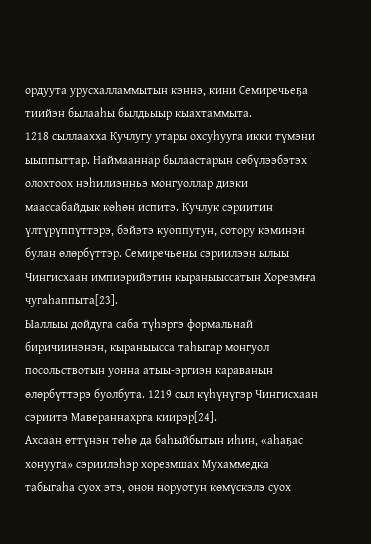ордуута урусхалламмытын кэннэ, кини Семиречьеҕа тиийэн былааһы былдьыыр кыахтаммыта.
1218 сыллаахха Кучлугу утары охсуһууга икки түмэни ыыппыттар. Наймааннар былаастарын сөбүлээбэтэх олохтоох нэһилиэнньэ монгуоллар диэки маассабайдык көһөн испитэ. Кучлук сэриитин үлтүрүппүттэрэ, бэйэтэ куоппутун, сотору кэминэн булан өлөрбүттэр. Семиречьены сэриилээн ылыы Чингисхаан импиэрийэтин кыраныыссатын Хорезмҥа чугаһаппыта[23].
Ыаллыы дойдуга саба түһэргэ формальнай биричиинэнэн, кыраныысса таһыгар монгуол посольствотын уонна атыы-эргиэн караванын өлөрбүттэрэ буолбута. 1219 сыл күһүнүгэр Чингисхаан сэриитэ Мавераннахрга киирэр[24].
Ахсаан өттүнэн төһө да баһыйбытын иһин, «аһаҕас хонууга» сэриилэһэр хорезмшах Мухаммедка табыгаһа суох этэ, онон норуотун көмүскэлэ суох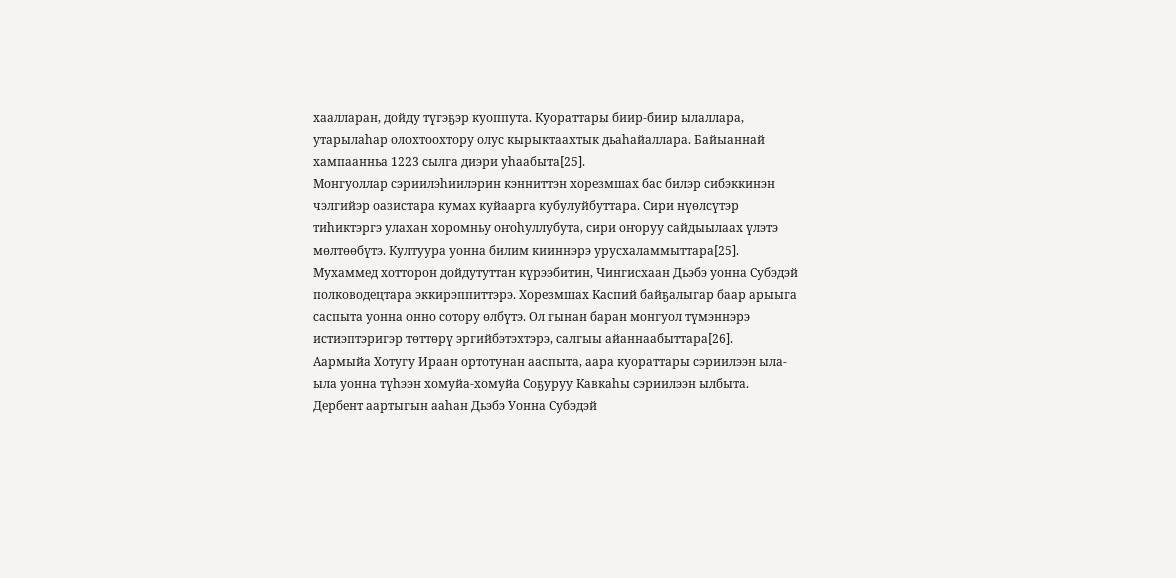хаалларан, дойду түгэҕэр куоппута. Куораттары биир-биир ылаллара, утарылаһар олохтоохтору олус кырыктаахтык дьаһайаллара. Байыаннай хампаанньа 1223 сылга диэри уһаабыта[25].
Монгуоллар сэриилэһиилэрин кэнниттэн хорезмшах бас билэр сибэккинэн чэлгийэр оазистара кумах куйаарга кубулуйбуттара. Сири нүөлсүтэр тиһиктэргэ улахан хоромньу оҥоһуллубута, сири оҥоруу сайдыылаах үлэтэ мөлтөөбүтэ. Култуура уонна билим кииннэрэ урусхаламмыттара[25].
Мухаммед хотторон дойдутуттан күрээбитин, Чингисхаан Дьэбэ уонна Субэдэй полководецтара эккирэппиттэрэ. Хорезмшах Каспий байҕалыгар баар арыыга саспыта уонна онно сотору өлбүтэ. Ол гынан баран монгуол түмэннэрэ истиэптэригэр төттөрү эргийбэтэхтэрэ, салгыы айаннаабыттара[26].
Аармыйа Хотугу Ираан ортотунан ааспыта, аара куораттары сэриилээн ыла-ыла уонна түһээн хомуйа-хомуйа Соҕуруу Кавкаһы сэриилээн ылбыта. Дербент аартыгын ааһан Дьэбэ Уонна Субэдэй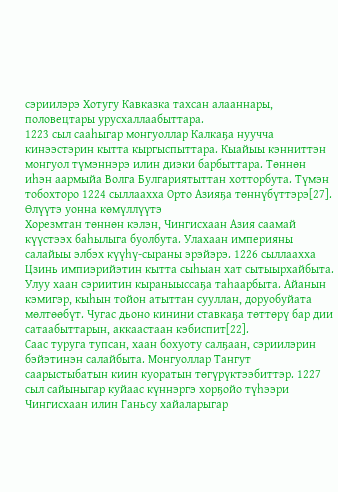сэриилэрэ Хотугу Кавказка тахсан алааннары, половецтары урусхаллаабыттара.
1223 сыл сааһыгар монгуоллар Калкаҕа нуучча кинээстэрин кытта кыргыспыттара. Кыайыы кэнниттэн монгуол түмэннэрэ илин диэки барбыттара. Төннөн иһэн аармыйа Волга Булгариятыттан хотторбута. Түмэн тобохторо 1224 сыллаахха Орто Азияҕа төннүбүттэрэ[27].
Өлүүтэ уонна көмүллүүтэ
Хорезмтан төннөн кэлэн, Чингисхаан Азия саамай күүстээх баһылыга буолбута. Улахаан империяны салайыы элбэх күүһү-сыраны эрэйэрэ. 1226 сыллаахха Цзинь импиэрийэтин кытта сыһыан хат сытыырхайбыта. Улуу хаан сэриитин кыраныыссаҕа таһаарбыта. Айанын кэмигэр, кыһын тойон атыттан сууллан, доруобуйата мөлтөөбүт. Чугас дьоно кинини ставкаҕа төттөрү бар дии сатаабыттарын, аккаастаан кэбиспит[22].
Саас туруга тупсан, хаан бохуоту салҕаан, сэриилэрин бэйэтинэн салайбыта. Монгуоллар Тангут саарыстыбатын киин куоратын төгүрүктээбиттэр. 1227 сыл сайыныгар куйаас күннэргэ хорҕойо түһээри Чингисхаан илин Ганьсу хайаларыгар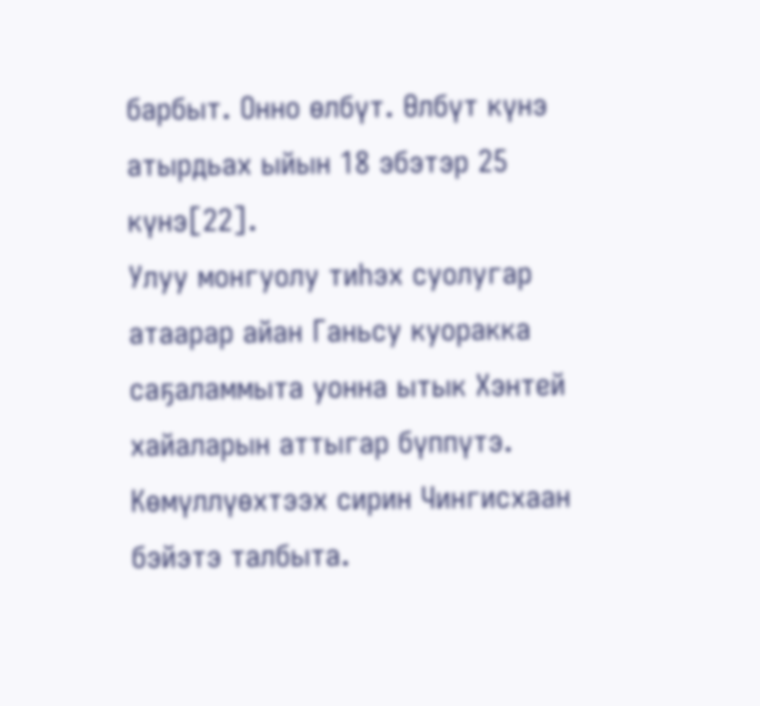барбыт. Онно өлбүт. Өлбүт күнэ атырдьах ыйын 18 эбэтэр 25 күнэ[22].
Улуу монгуолу тиһэх суолугар атаарар айан Ганьсу куоракка саҕаламмыта уонна ытык Хэнтей хайаларын аттыгар бүппүтэ. Көмүллүөхтээх сирин Чингисхаан бэйэтэ талбыта.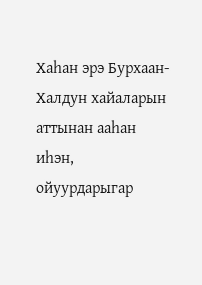Хаһан эрэ Бурхаан-Халдун хайаларын аттынан ааһан иһэн, ойуурдарыгар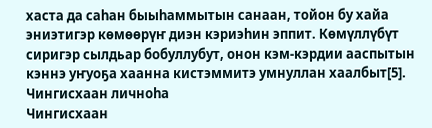хаста да саһан быыһаммытын санаан, тойон бу хайа эниэтигэр көмөөрүҥ диэн кэриэһин эппит. Көмүллүбүт сиригэр сылдьар бобуллубут, онон кэм-кэрдии ааспытын кэннэ уҥуоҕа хаанна кистэммитэ умнуллан хаалбыт[5].
Чингисхаан личноһа
Чингисхаан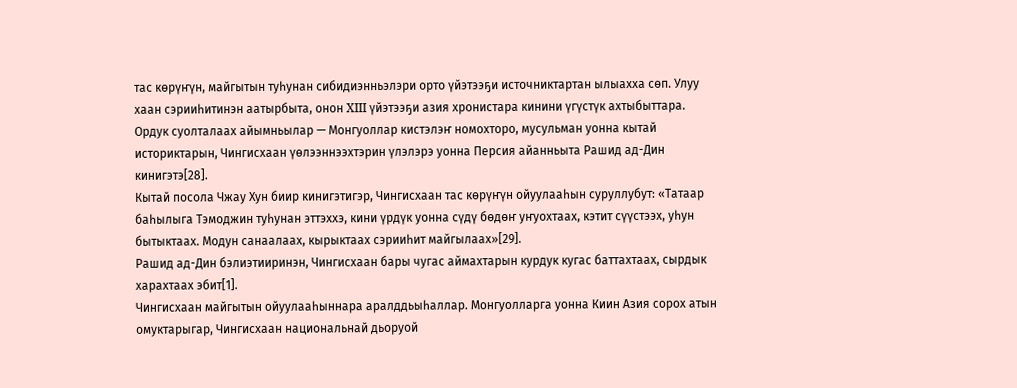тас көрүҥүн, майгытын туһунан сибидиэнньэлэри орто үйэтээҕи источниктартан ылыахха сөп. Улуу хаан сэрииһитинэн аатырбыта, онон XIII үйэтээҕи азия хронистара кинини үгүстүк ахтыбыттара.
Ордук суолталаах айымньылар — Монгуоллар кистэлэҥ номохторо, мусульман уонна кытай историктарын, Чингисхаан үөлээннээхтэрин үлэлэрэ уонна Персия айанньыта Рашид ад-Дин кинигэтэ[28].
Кытай посола Чжау Хун биир кинигэтигэр, Чингисхаан тас көрүҥүн ойуулааһын суруллубут: «Татаар баһылыга Тэмоджин туһунан эттэххэ, кини үрдүк уонна сүдү бөдөҥ уҥуохтаах, кэтит сүүстээх, уһун бытыктаах. Модун санаалаах, кырыктаах сэрииһит майгылаах»[29].
Рашид ад-Дин бэлиэтииринэн, Чингисхаан бары чугас аймахтарын курдук кугас баттахтаах, сырдык харахтаах эбит[1].
Чингисхаан майгытын ойуулааһыннара аралддьыһаллар. Монгуолларга уонна Киин Азия сорох атын омуктарыгар, Чингисхаан национальнай дьоруой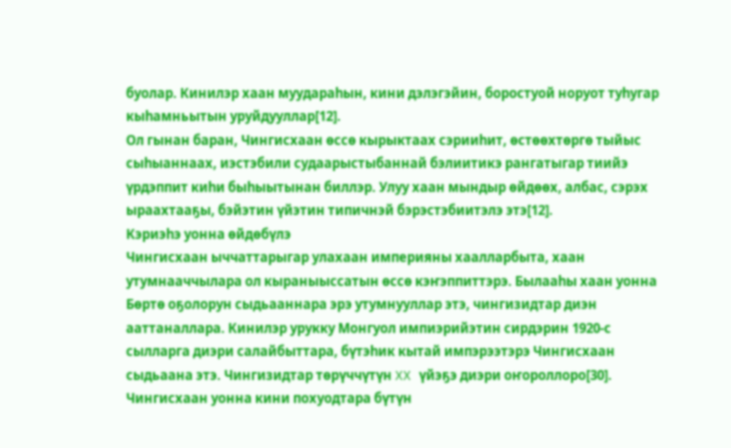буолар. Кинилэр хаан муудараһын, кини дэлэгэйин, боростуой норуот туһугар кыһамньытын уруйдууллар[12].
Ол гынан баран, Чингисхаан өссө кырыктаах сэрииһит, өстөөхтөргө тыйыс сыһыаннаах, иэстэбили судаарыстыбаннай бэлиитикэ рангатыгар тиийэ үрдэппит киһи быһыытынан биллэр. Улуу хаан мындыр өйдөөх, албас, сэрэх ыраахтааҕы, бэйэтин үйэтин типичнэй бэрэстэбиитэлэ этэ[12].
Кэриэһэ уонна өйдөбүлэ
Чингисхаан ыччаттарыгар улахаан империяны хаалларбыта, хаан утумнааччылара ол кыраныыссатын өссө кэҥэппиттэрэ. Былааһы хаан уонна Бөртө оҕолорун сыдьааннара эрэ утумнууллар этэ, чингизидтар диэн ааттаналлара. Кинилэр урукку Монгуол импиэрийэтин сирдэрин 1920-с сылларга диэри салайбыттара, бүтэһик кытай импэрээтэрэ Чингисхаан сыдьаана этэ. Чингизидтар төрүччүтүн XX үйэҕэ диэри оҥороллоро[30].
Чингисхаан уонна кини похуодтара бүтүн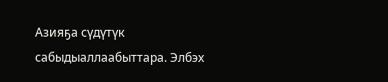Азияҕа сүдүтүк сабыдыаллаабыттара. Элбэх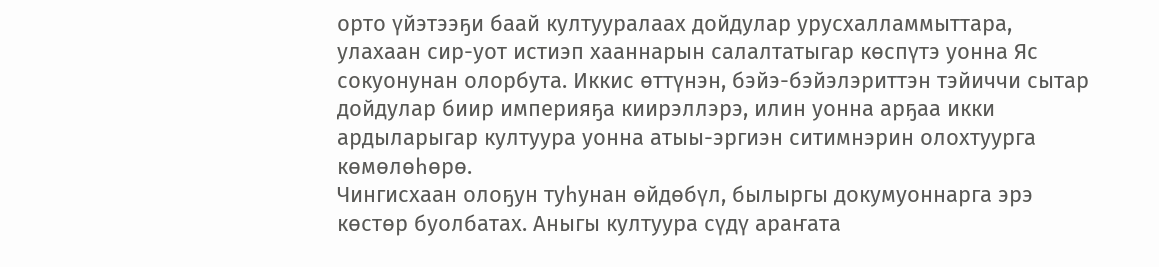орто үйэтээҕи баай култууралаах дойдулар урусхалламмыттара, улахаан сир-уот истиэп хааннарын салалтатыгар көспүтэ уонна Яс сокуонунан олорбута. Иккис өттүнэн, бэйэ-бэйэлэриттэн тэйиччи сытар дойдулар биир империяҕа киирэллэрэ, илин уонна арҕаа икки ардыларыгар култуура уонна атыы-эргиэн ситимнэрин олохтуурга көмөлөһөрө.
Чингисхаан олоҕун туһунан өйдөбүл, былыргы докумуоннарга эрэ көстөр буолбатах. Аныгы култуура сүдү араҥата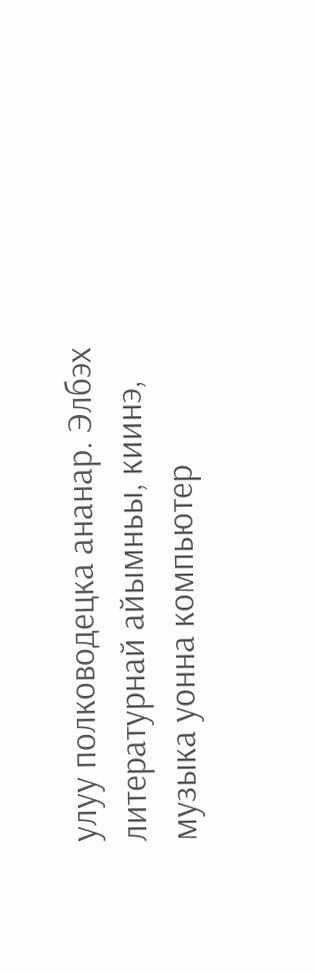улуу полководецка ананар. Элбэх литературнай айымньы, киинэ, музыка уонна компьютер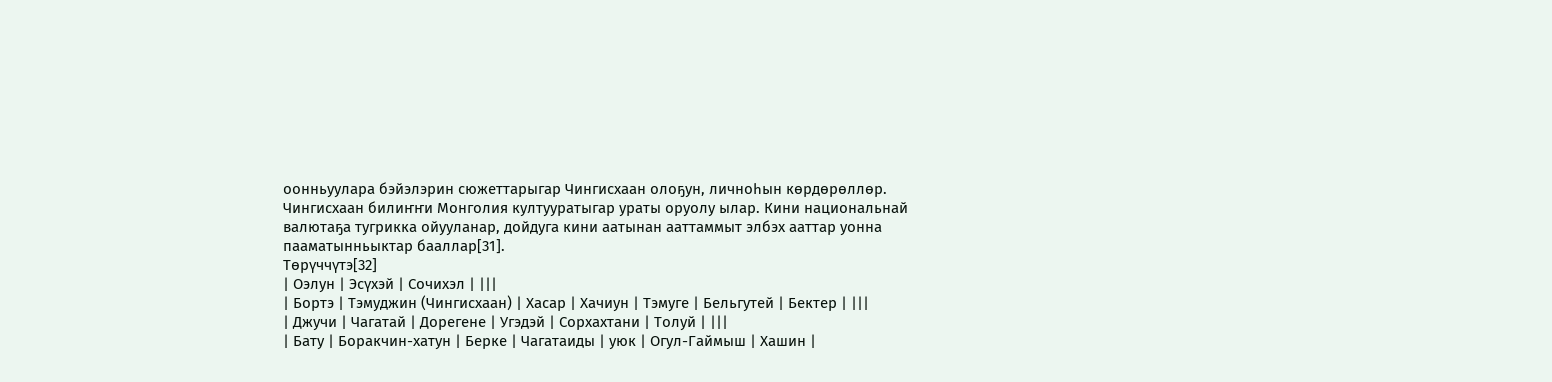оонньуулара бэйэлэрин сюжеттарыгар Чингисхаан олоҕун, личноһын көрдөрөллөр.
Чингисхаан билиҥҥи Монголия култууратыгар ураты оруолу ылар. Кини национальнай валютаҕа тугрикка ойууланар, дойдуга кини аатынан ааттаммыт элбэх ааттар уонна пааматынньыктар бааллар[31].
Төрүччүтэ[32]
| Оэлун | Эсүхэй | Сочихэл | |||
| Бортэ | Тэмуджин (Чингисхаан) | Хасар | Хачиун | Тэмуге | Бельгутей | Бектер | |||
| Джучи | Чагатай | Дорегене | Угэдэй | Сорхахтани | Толуй | |||
| Бату | Боракчин-хатун | Берке | Чагатаиды | уюк | Огул-Гаймыш | Хашин |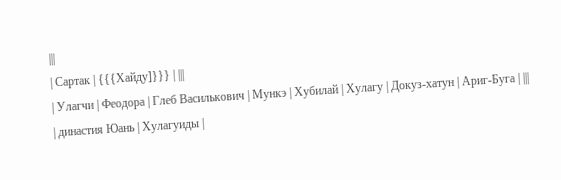|||
| Сартак | {{{Хайду]}}} | |||
| Улагчи | Феодора | Глеб Василькович | Мункэ | Хубилай | Хулагу | Докуз-хатун | Ариг-Буга | |||
| династия Юань | Хулагуиды |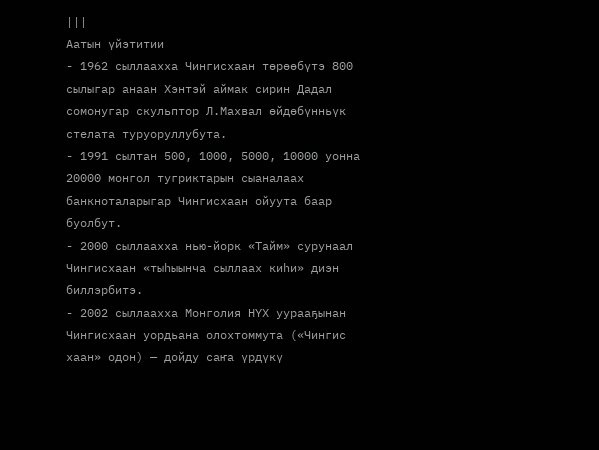|||
Аатын үйэтитии
- 1962 сыллаахха Чингисхаан төрөөбүтэ 800 сылыгар анаан Хэнтэй аймак сирин Дадал сомонугар скульптор Л.Махвал өйдөбүнньүк стелата туруоруллубута.
- 1991 сылтан 500, 1000, 5000, 10000 уонна 20000 монгол тугриктарын сыаналаах банкноталарыгар Чингисхаан ойуута баар буолбут.
- 2000 сыллаахха нью-йорк «Тайм» сурунаал Чингисхаан «тыһыынча сыллаах киһи» диэн биллэрбитэ.
- 2002 сыллаахха Монголия НҮХ уурааҕынан Чингисхаан уордьана олохтоммута («Чингис хаан» одон) — дойду саҥа үрдүкү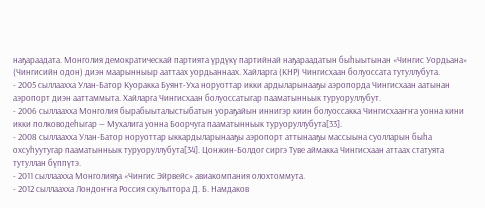наҕараадата. Монголия демократическай партията үрдүкү партийнай наҕараадатын быһыытынан «Чингис Уордьана» (Чингисийн одон) диэн маарынныыр ааттаах уордьаннаах. Хайларга (КНР) Чингисхаан болуоссата тутуллубута.
- 2005 сыллаахха Улан-Батор Куоракка Буянт-Уха норуоттар икки ардыларынааҕы аэропорда Чингисхаан аатынан аэропорт диэн ааттаммыта. Хайларга Чингисхаан болуоссатыгар пааматынньык туруоруллубут.
- 2006 сыллаахха Монголия бырабыыталыстыбатын уораҕайын иннигэр киин болуоссакка Чингисхааҥҥа уонна кини икки полководеһыгар — Мухалига уонна Боорчуга пааматынньык туруоруллубута[33].
- 2008 сыллаахха Улан-Батор норуоттар ыккардыларынааҕы аэропорт аттынааҕы массыына суолларын быһа охсуһуутугар пааматынньык туруоруллубута[34]. Цонжин-Болдог сиргэ Туве аймакка Чингисхаан аттаах статуята тутуллан бүппүтэ.
- 2011 сыллаахха Монголияҕа «Чингис Эйрвейс» авиакомпания олохтоммута.
- 2012 сыллаахха Лондоҥҥа Россия скульптора Д. Б. Намдаков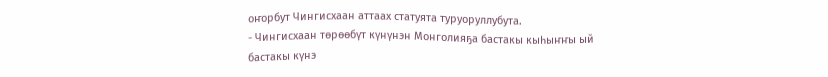оҥорбут Чингисхаан аттаах статуята туруоруллубута.
- Чингисхаан төрөөбүт күнүнэн Монголияҕа бастакы кыһыҥҥы ый бастакы күнэ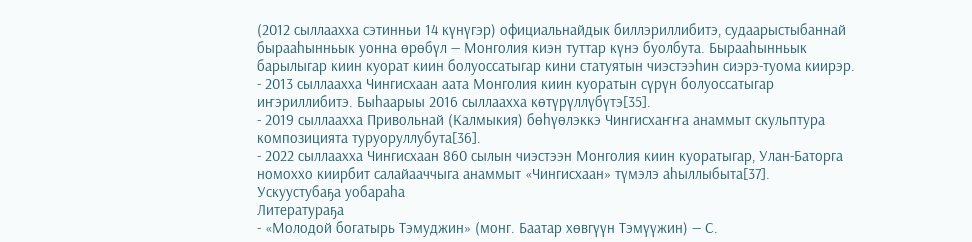(2012 сыллаахха сэтинньи 14 күнүгэр) официальнайдык биллэриллибитэ, судаарыстыбаннай бырааһынньык уонна өрөбүл — Монголия киэн туттар күнэ буолбута. Бырааһынньык барылыгар киин куорат киин болуоссатыгар кини статуятын чиэстээһин сиэрэ-туома киирэр.
- 2013 сыллаахха Чингисхаан аата Монголия киин куоратын сүрүн болуоссатыгар иҥэриллибитэ. Быһаарыы 2016 сыллаахха көтүрүллүбүтэ[35].
- 2019 сыллаахха Привольнай (Калмыкия) бөһүөлэккэ Чингисхаҥҥа анаммыт скульптура композицията туруоруллубута[36].
- 2022 сыллаахха Чингисхаан 860 сылын чиэстээн Монголия киин куоратыгар, Улан-Баторга номоххо киирбит салайааччыга анаммыт «Чингисхаан» түмэлэ аһыллыбыта[37].
Ускуустубаҕа уобараһа
Литератураҕа
- «Молодой богатырь Тэмуджин» (монг. Баатар хөвгүүн Тэмүүжин) — С.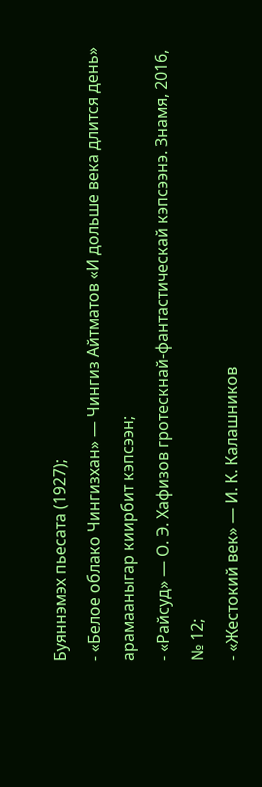Буяннэмэх пьесата (1927);
- «Белое облако Чингизхан» — Чингиз Айтматов «И дольше века длится день» арамааныгар киирбит кэпсээн;
- «Райсуд» — О. Э. Хафизов гротескнай-фантастическай кэпсээнэ. Знамя, 2016, № 12;
- «Жестокий век» — И. К. Калашников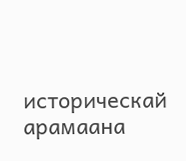историческай арамаана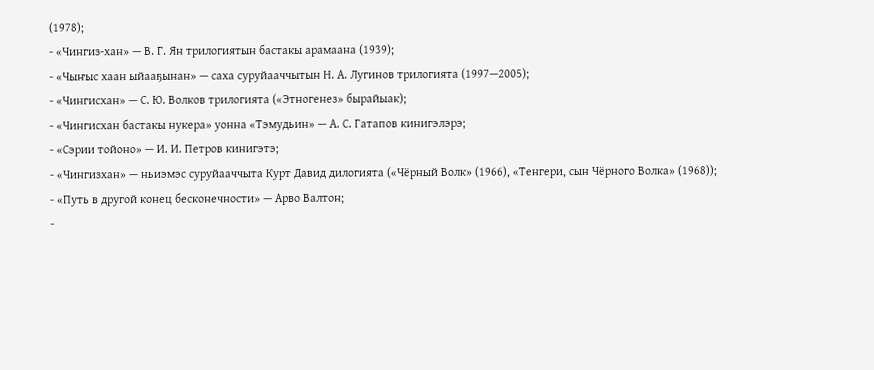(1978);
- «Чингиз-хан» — В. Г. Ян трилогиятын бастакы арамаана (1939);
- «Чыҥыс хаан ыйааҕынан» — саха суруйааччытын Н. А. Лугинов трилогията (1997—2005);
- «Чингисхан» — С. Ю. Волков трилогията («Этногенез» бырайыак);
- «Чингисхан бастакы нукера» уонна «Тэмудьин» — А. С. Гатапов кинигэлэрэ;
- «Сэрии тойоно» — И. И. Петров кинигэтэ;
- «Чингизхан» — ньиэмэс суруйааччыта Курт Давид дилогията («Чёрный Волк» (1966), «Тенгери, сын Чёрного Волка» (1968));
- «Путь в другой конец бесконечности» — Арво Валтон;
-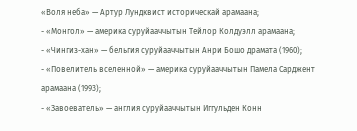«Воля неба» — Артур Лундквист историческай арамаана;
- «Монгол» — америка суруйааччытын Тейлор Колдуэлл арамаана;
- «Чингиз-хан» — бельгия суруйааччытын Анри Бошо драмата (1960);
- «Повелитель вселенной» — америка суруйааччытын Памела Сарджент арамаана (1993);
- «Завоеватель» — англия суруйааччытын Иггульден Конн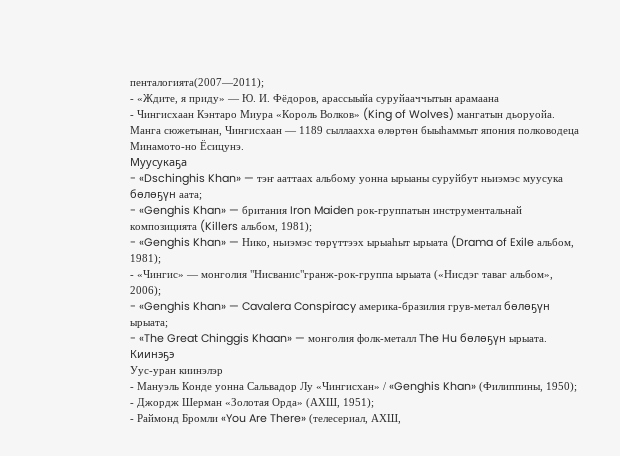пенталогията(2007—2011);
- «Ждите, я приду» — Ю. И. Фёдоров, арассыыйа суруйааччытын арамаана
- Чингисхаан Кэнтаро Миура «Король Волков» (King of Wolves) мангатын дьоруойа. Манга сюжетынан, Чингисхаан — 1189 сыллаахха өлөртөн быыһаммыт япония полководеца Минамото-но Ёсицунэ.
Муусукаҕа
- «Dschinghis Khan» — тэҥ ааттаах альбому уонна ырыаны суруйбут ньиэмэс муусука бөлөҕүн аата;
- «Genghis Khan» — британия Iron Maiden рок-группатын инструментальнай композицията (Killers альбом, 1981);
- «Genghis Khan» — Нико, ньиэмэс төрүттээх ырыаһыт ырыата (Drama of Exile альбом, 1981);
- «Чингис» — монголия "Нисванис"гранж-рок-группа ырыата («Нисдэг таваг альбом», 2006);
- «Genghis Khan» — Cavalera Conspiracy америка-бразилия грув-метал бөлөҕүн ырыата;
- «The Great Chinggis Khaan» — монголия фолк-металл The Hu бөлөҕүн ырыата.
Киинэҕэ
Уус-уран киинэлэр
- Мануэль Конде уонна Сальвадор Лу «Чингисхан» / «Genghis Khan» (Филиппины, 1950);
- Джордж Шерман «Золотая Орда» (АХШ, 1951);
- Раймонд Бромли «You Are There» (телесериал, АХШ,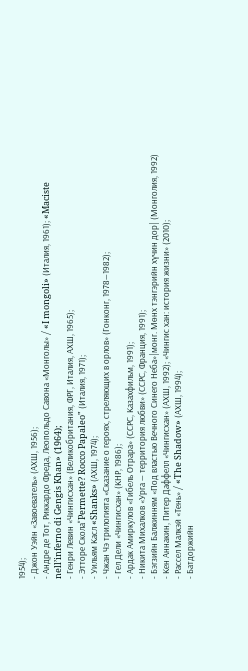1954);
- Джон Уэйн «Завоеватель» (АХШ, 1956);
- Андре де Тот, Риккардо Фреда, Леопольдо Савона «Монголы» / «I mongoli» (Италия, 1961); «Maciste nell’inferno di Gengis Khan» (1964);
- Генри Левин «Чингисхан» (Великобритания, ФРГ, Италия, АХШ, 1965);
- Этторе Скола"Permette? Rocco Papaleo" (Италия, 1971);
- Уильям Касл «Shanks» (АХШ, 1974);
- Чжан Чэ трилогията «Сказание о героях, стреляющих в орлов» (Гонконг, 1978—1982);
- Гел Дели «Чингисхан» (КНР, 1986);
- Ардак Амиркулов «Гибель Отрара» (ССРС, Казахфильм, 1991);
- Никита Михалков «Урга — территория любви» (ССРС, Франция, 1991);
- Бэгзийн Балжинням «Под властью Вечного Синего Неба»|монг. Мөнх тэнгэрийн хүчин дор| (Монголия, 1992)
- Кен Аннакин, Питер Даффелл «Чингисхан» (АХШ, 1992); «Чингис хан: история жизни» (2010);
- Рассел Малкэй «Тень» / «The Shadow» (АХШ, 1994);
- Батдоржийн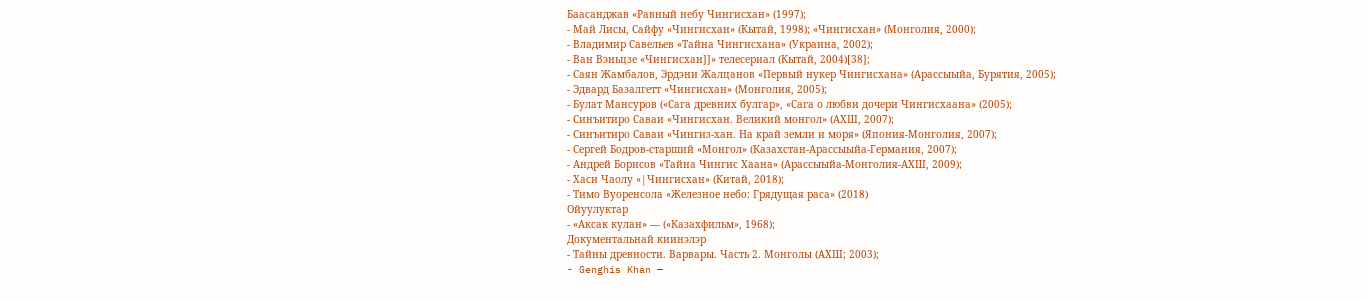Баасанджав «Равный небу Чингисхан» (1997);
- Май Лисы, Сайфу «Чингисхан» (Кытай, 1998); «Чингисхан» (Монголия, 2000);
- Владимир Савельев «Тайна Чингисхана» (Украина, 2002);
- Ван Вэньцзе «Чингисхан]]» телесериал (Кытай, 2004)[38];
- Саян Жамбалов, Эрдэни Жалцанов «Первый нукер Чингисхана» (Арассыыйа, Бурятия, 2005);
- Эдвард Базалгетт «Чингисхан» (Монголия, 2005);
- Булат Мансуров («Сага древних булгар», «Сага о любви дочери Чингисхаана» (2005);
- Синъитиро Саваи «Чингисхан. Великий монгол» (АХШ, 2007);
- Синъитиро Саваи «Чингиз-хан. На край земли и моря» (Япония-Монголия, 2007);
- Сергей Бодров-старший «Монгол» (Казахстан-Арассыыйа-Германия, 2007);
- Андрей Борисов «Тайна Чингис Хаана» (Арассыыйа-Монголия-АХШ, 2009);
- Хаси Чаолу «|Чингисхан» (Китай, 2018);
- Тимо Вуоренсола «Железное небо: Грядущая раса» (2018)
Ойуулуктар
- «Аксак кулан» — («Казахфильм», 1968);
Документальнай киинэлэр
- Тайны древности. Варвары. Часть 2. Монголы (АХШ; 2003);
- Genghis Khan —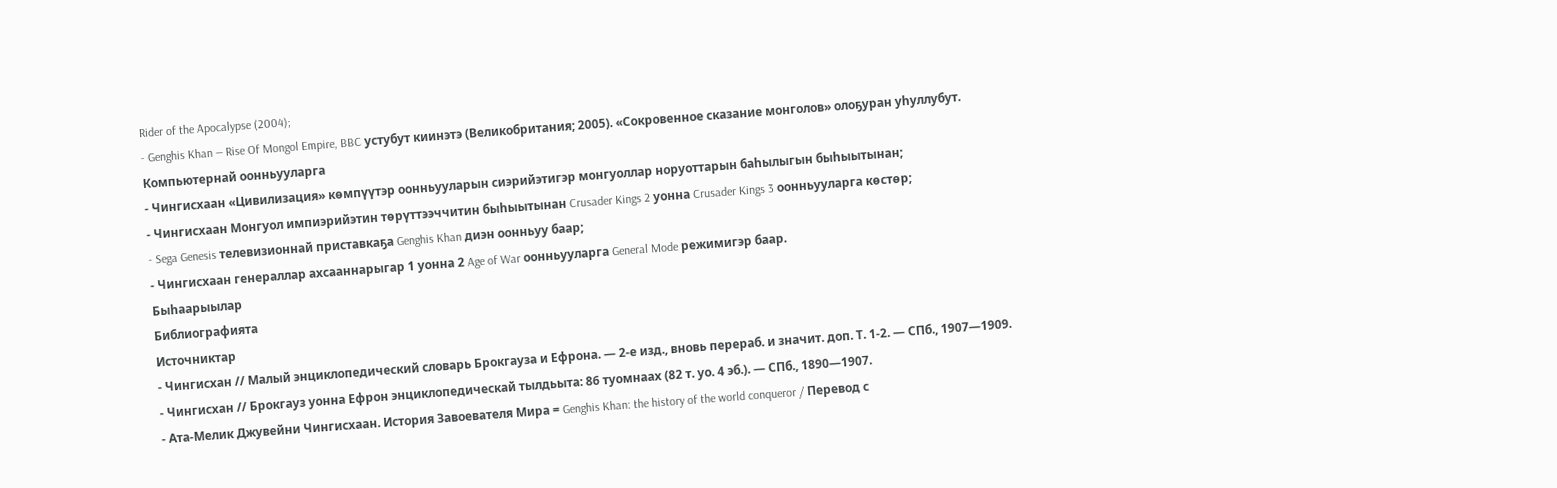Rider of the Apocalypse (2004);
- Genghis Khan — Rise Of Mongol Empire, BBC устубут киинэтэ (Великобритания; 2005). «Сокровенное сказание монголов» олоҕуран уһуллубут.
Компьютернай оонньууларга
- Чингисхаан «Цивилизация» көмпүүтэр оонньууларын сиэрийэтигэр монгуоллар норуоттарын баһылыгын быһыытынан;
- Чингисхаан Монгуол импиэрийэтин төрүттээччитин быһыытынан Crusader Kings 2 уонна Crusader Kings 3 оонньууларга көстөр;
- Sega Genesis телевизионнай приставкаҕа Genghis Khan диэн оонньуу баар;
- Чингисхаан генераллар ахсааннарыгар 1 уонна 2 Age of War оонньууларга General Mode режимигэр баар.
Быһаарыылар
Библиографията
Источниктар
- Чингисхан // Малый энциклопедический словарь Брокгауза и Ефрона. — 2-е изд., вновь перераб. и значит. доп. Т. 1-2. — СПб., 1907—1909.
- Чингисхан // Брокгауз уонна Ефрон энциклопедическай тылдьыта: 86 туомнаах (82 т. уо. 4 эб.). — СПб., 1890—1907.
- Ата-Мелик Джувейни Чингисхаан. История Завоевателя Мира = Genghis Khan: the history of the world conqueror / Перевод с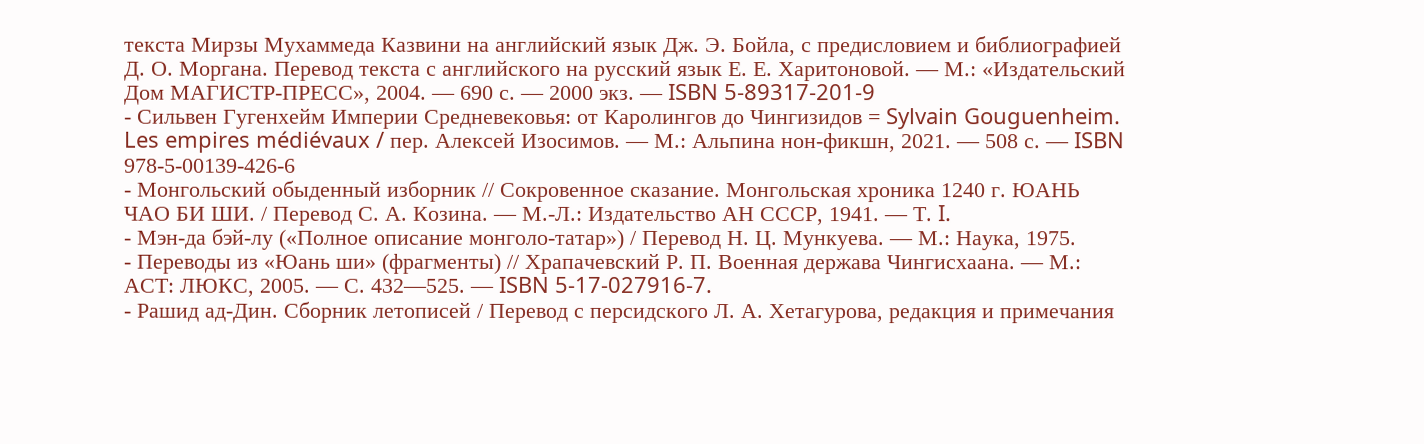текста Мирзы Мухаммеда Казвини на английский язык Дж. Э. Бойла, с предисловием и библиографией Д. О. Моргана. Перевод текста с английского на русский язык Е. Е. Харитоновой. — М.: «Издательский Дом МАГИСТР-ПРЕСС», 2004. — 690 с. — 2000 экз. — ISBN 5-89317-201-9
- Сильвен Гугенхейм Империи Средневековья: от Каролингов до Чингизидов = Sylvain Gouguenheim. Les empires médiévaux / пер. Алексей Изосимов. — М.: Альпина нон-фикшн, 2021. — 508 с. — ISBN 978-5-00139-426-6
- Монгольский обыденный изборник // Сокровенное сказание. Монгольская хроника 1240 г. ЮАНЬ ЧАО БИ ШИ. / Перевод С. А. Козина. — М.-Л.: Издательство АН СССР, 1941. — Т. I.
- Мэн-да бэй-лу («Полное описание монголо-татар») / Перевод Н. Ц. Мункуева. — М.: Наука, 1975.
- Переводы из «Юань ши» (фрагменты) // Храпачевский Р. П. Военная держава Чингисхаана. — М.: АСТ: ЛЮКС, 2005. — С. 432—525. — ISBN 5-17-027916-7.
- Рашид ад-Дин. Сборник летописей / Перевод с персидского Л. А. Хетагурова, редакция и примечания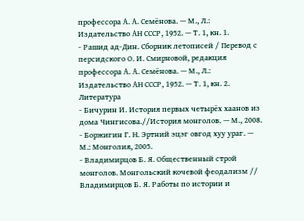профессора А. А. Семёнова. — М., Л.: Издательство АН СССР, 1952. — Т. 1, кн. 1.
- Рашид ад-Дин. Сборник летописей / Перевод с персидского О. И. Смирновой, редакция профессора А. А. Семёнова. — М., Л.: Издательство АН СССР, 1952. — Т. 1, кн. 2.
Литература
- Бичурин И. История первых четырёх хаанов из дома Чингисова.//История монголов. — М., 2008.
- Боржигин Г. Н. Эртний эцэг овгод хуу ураг. — М.: Монголия, 2005.
- Владимирцов Б. Я. Общественный строй монголов. Монгольский кочевой феодализм // Владимирцов Б. Я. Работы по истории и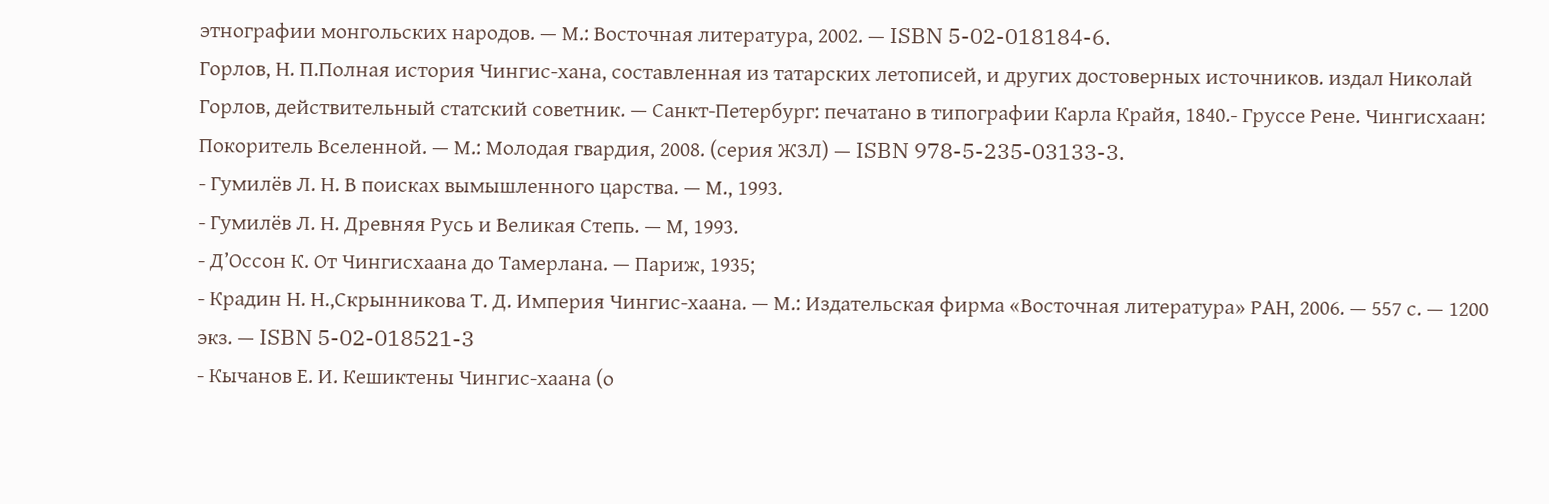этнографии монгольских народов. — М.: Восточная литература, 2002. — ISBN 5-02-018184-6.
Горлов, Н. П.Полная история Чингис-хана, составленная из татарских летописей, и других достоверных источников. издал Николай Горлов, действительный статский советник. — Санкт-Петербург: печатано в типографии Карла Крайя, 1840.- Груссе Рене. Чингисхаан: Покоритель Вселенной. — М.: Молодая гвардия, 2008. (серия ЖЗЛ) — ISBN 978-5-235-03133-3.
- Гумилёв Л. Н. В поисках вымышленного царства. — М., 1993.
- Гумилёв Л. Н. Древняя Русь и Великая Степь. — М, 1993.
- Д’Оссон К. От Чингисхаана до Тамерлана. — Париж, 1935;
- Крадин Н. Н.,Скрынникова Т. Д. Империя Чингис-хаана. — М.: Издательская фирма «Восточная литература» РАН, 2006. — 557 с. — 1200 экз. — ISBN 5-02-018521-3
- Кычанов Е. И. Кешиктены Чингис-хаана (о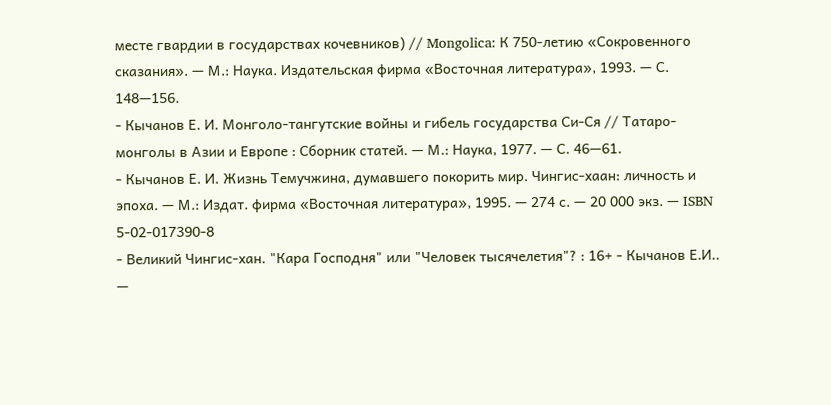месте гвардии в государствах кочевников) // Mongolica: К 750-летию «Сокровенного сказания». — М.: Наука. Издательская фирма «Восточная литература», 1993. — С. 148—156.
- Кычанов Е. И. Монголо-тангутские войны и гибель государства Си-Ся // Татаро-монголы в Азии и Европе : Сборник статей. — М.: Наука, 1977. — С. 46—61.
- Кычанов Е. И. Жизнь Темучжина, думавшего покорить мир. Чингис-хаан: личность и эпоха. — М.: Издат. фирма «Восточная литература», 1995. — 274 с. — 20 000 экз. — ISBN 5-02-017390-8
- Великий Чингис-хан. "Кара Господня" или "Человек тысячелетия"? : 16+ - Кычанов Е.И.. —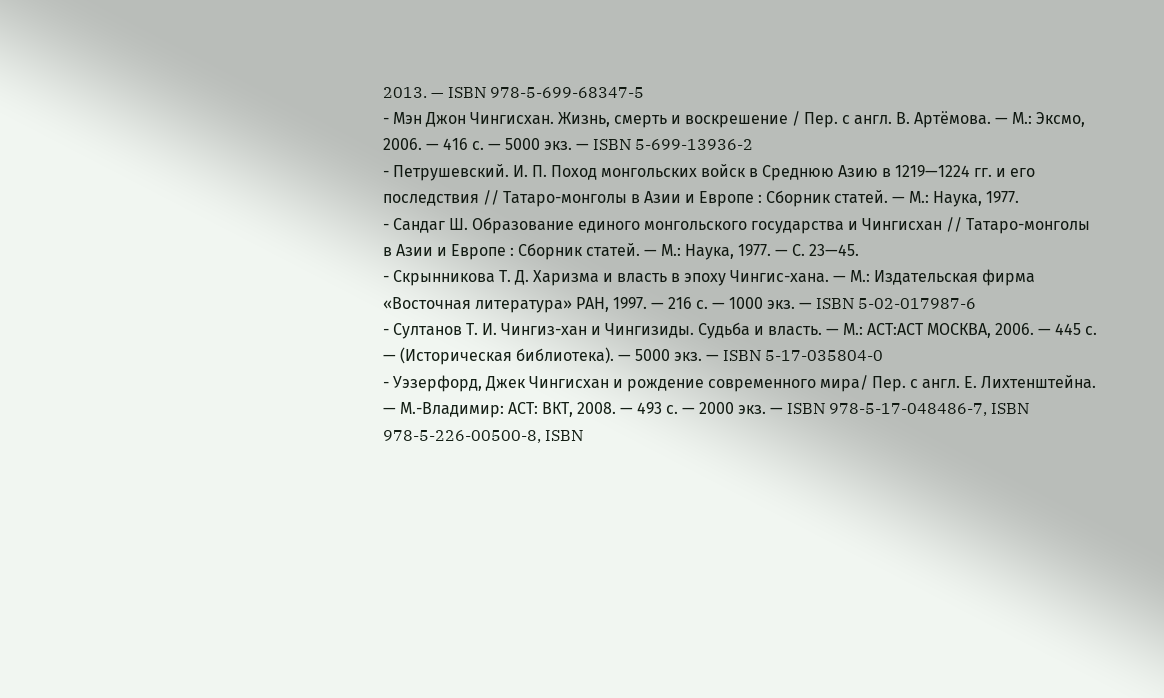2013. — ISBN 978-5-699-68347-5
- Мэн Джон Чингисхан. Жизнь, смерть и воскрешение / Пер. с англ. В. Артёмова. — М.: Эксмо, 2006. — 416 с. — 5000 экз. — ISBN 5-699-13936-2
- Петрушевский. И. П. Поход монгольских войск в Среднюю Азию в 1219—1224 гг. и его последствия // Татаро-монголы в Азии и Европе : Сборник статей. — М.: Наука, 1977.
- Сандаг Ш. Образование единого монгольского государства и Чингисхан // Татаро-монголы в Азии и Европе : Сборник статей. — М.: Наука, 1977. — С. 23—45.
- Скрынникова Т. Д. Харизма и власть в эпоху Чингис-хана. — М.: Издательская фирма «Восточная литература» РАН, 1997. — 216 с. — 1000 экз. — ISBN 5-02-017987-6
- Султанов Т. И. Чингиз-хан и Чингизиды. Судьба и власть. — М.: АСТ:АСТ МОСКВА, 2006. — 445 с. — (Историческая библиотека). — 5000 экз. — ISBN 5-17-035804-0
- Уэзерфорд, Джек Чингисхан и рождение современного мира/ Пер. с англ. Е. Лихтенштейна. — М.-Владимир: АСТ: ВКТ, 2008. — 493 с. — 2000 экз. — ISBN 978-5-17-048486-7, ISBN 978-5-226-00500-8, ISBN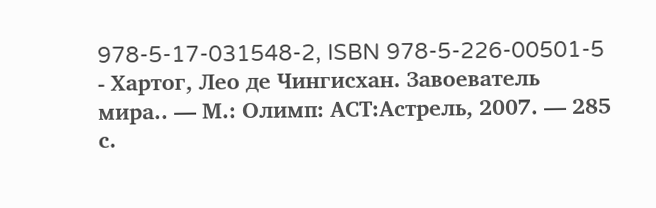978-5-17-031548-2, ISBN 978-5-226-00501-5
- Хартог, Лео де Чингисхан. Завоеватель мира.. — М.: Олимп: АСТ:Астрель, 2007. — 285 с.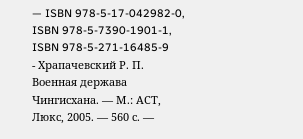— ISBN 978-5-17-042982-0, ISBN 978-5-7390-1901-1, ISBN 978-5-271-16485-9
- Храпачевский Р. П. Военная держава Чингисхана. — М.: АСТ, Люкс, 2005. — 560 с. —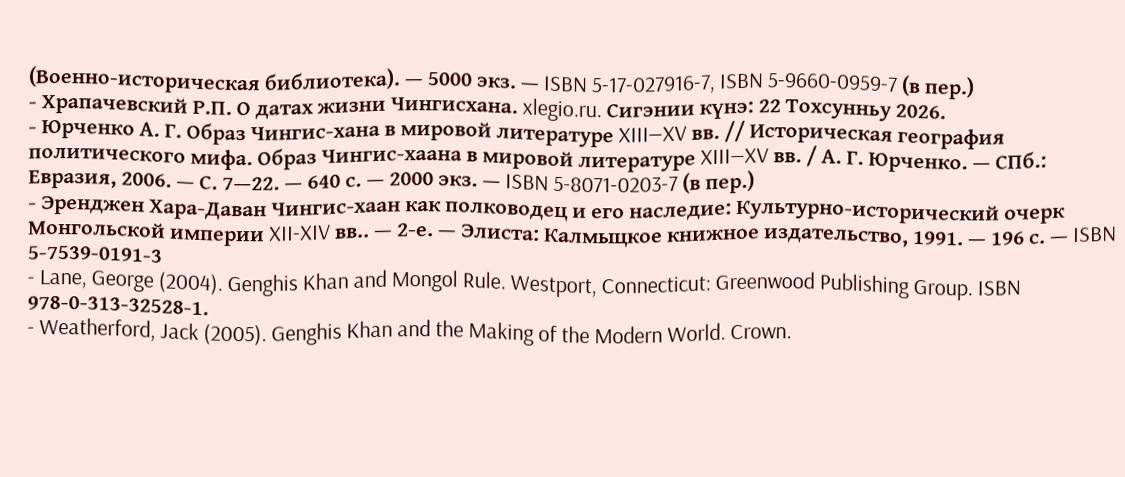(Военно-историческая библиотека). — 5000 экз. — ISBN 5-17-027916-7, ISBN 5-9660-0959-7 (в пер.)
- Храпачевский Р.П. О датах жизни Чингисхана. xlegio.ru. Сигэнии күнэ: 22 Тохсунньу 2026.
- Юрченко А. Г. Образ Чингис-хана в мировой литературе XIII—XV вв. // Историческая география политического мифа. Образ Чингис-хаана в мировой литературе XIII—XV вв. / А. Г. Юрченко. — СПб.: Евразия, 2006. — С. 7—22. — 640 с. — 2000 экз. — ISBN 5-8071-0203-7 (в пер.)
- Эренджен Хара-Даван Чингис-хаан как полководец и его наследие: Культурно-исторический очерк Монгольской империи XII-XIV вв.. — 2-е. — Элиста: Калмыцкое книжное издательство, 1991. — 196 с. — ISBN 5-7539-0191-3
- Lane, George (2004). Genghis Khan and Mongol Rule. Westport, Connecticut: Greenwood Publishing Group. ISBN 978-0-313-32528-1.
- Weatherford, Jack (2005). Genghis Khan and the Making of the Modern World. Crown.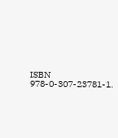ISBN 978-0-307-23781-1.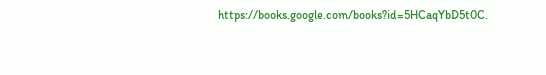https://books.google.com/books?id=5HCaqYbD5t0C.